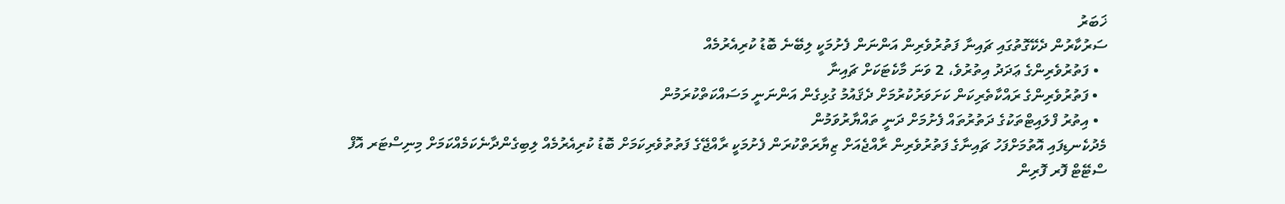ޚަބަރު
ސަރުކާރުން ދެކޭގޮތުގައި ޗައިނާ ފަތުރުވެރިން އަންނަން ފެށުމަކީ ލިބޭނެ ބޮޑު ކުރިއެރުމެއް
  • ފަތުރުވެރިންގެ ޢަދަދު އިތުރުވެ، 2 ވަނަ މާކެޓަކަށް ޗައިނާ
  • ފަތުރުވެރިންގެ ރައްކާތެރިކަން ކަށަވަރުކުރުމަށް ދެޤައުމު ގުޅިގެން އަންނަނީ މަސައްކަތްކުރަމުން
  • އިތުރު ފްލައިޓްތަކުގެ ދަތުރުތައް ފެށުމަށް ދަނީ ތައްޔާރުވަމުން
މެދުކެނޑިފައި އޮތުމަށްފަހު ޗައިނާގެ ފަތުރުވެރިން ރާއްޖެއަށް ޒިޔާރަތްކުރަން ފެށުމަކީ ރާއްޖޭގެ ފަތުތުވެރިކަމަށް ބޮޑު ކުރިއެރުމެއް ލިބިގެންދާނެކަމެއްކަމަށް މިނިސްޓަރ އޮފް ސްޓޭޓް ފޮރ ފޮރިން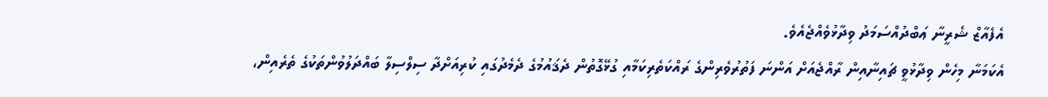އެފެއާޒް ޝެރީނާ ޢަބްދުއްސަމަދު ވިދާޅުވެއްޖެއެވެ.
އެކަމަނާ މިހެން ވިދާޅުވީ ޗައިނާއިން ރާއްޖެއަށް އަންނަ ފަތުރުވެރިންގެ ރައްކަތެރިކަމާއި ގުޅޭގޮތުން ދެޤައުމުގެ ދެމެދުގައި ކުރިއަށްދާ ސިލްސިލާ ބައްދަލުވުންތަކުގެ ތެރެއިން،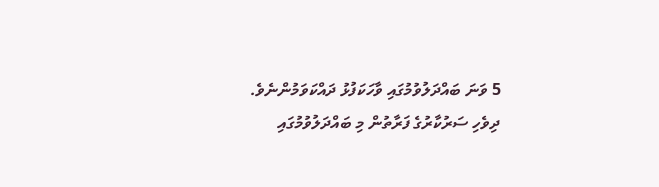5 ވަނަ ބައްދަލުވުމުގައި ވާހަކަފުޅު ދައްކަވަމުންނެވެ.
ދިވެހި ސަރުކާރުގެ ފަރާތުން މި ބައްދަލުވުމުގައި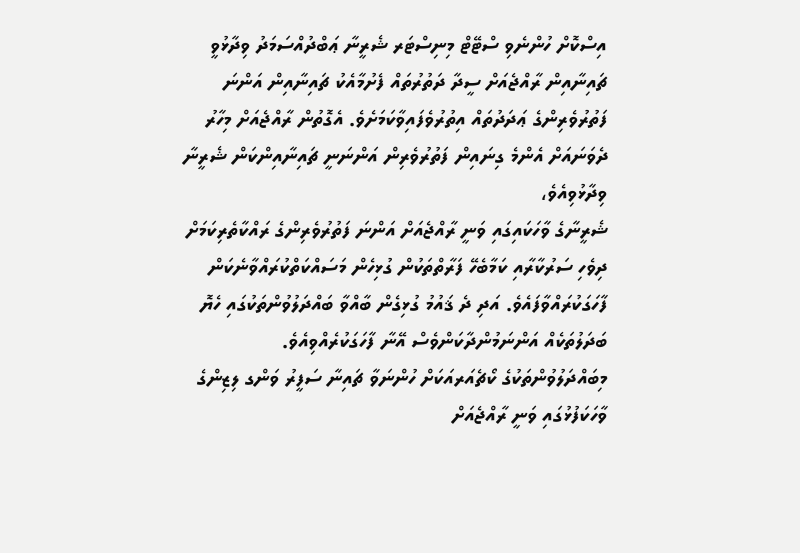އިސްކޮށް ހުންނެވި ސްޓޭޓް މިނިސްޓަރ ޝެރީނާ ޢަބްދުއްސަމަދު ވިދާޅުވީ ޗައިނާއިން ރާއްޖެއަށް ސީދާ ދަތުރުތައް ފެށުމާއެކު ޗައިނާއިން އަންނަ ފަތުރުވެރިންގެ ޢަދަދުތައް އިތުރުވެފައިވާކަމަށެވެ. އެގޮތުން ރާއްޖެއަށް މިހާރު ދެވަނައަށް އެންމެ ގިނައިން ފަތުރުވެރިން އަންނަނީ ޗައިނާއިންކަން ޝެރީނާ ވިދާޅުވިއެވެ،
ޝެރީނާގެ ވާހަކައިގައި ވަނީ ރާއްޖެއަށް އަންނަ ފަތުރުވެރިންގެ ރައްކާތެރިކަމަށް ދިވެހި ސަރުކާރާއި ކަމާބެހޭ ފަރާތްތަކުން ގުޅިހެން މަސައްކަތްކުރައްވާނެކަން ފާހަގަކުރައްވާފައެވެ. އަދި ދެ ޤައުމު ގުޅިގެން ބާއްވާ ބައްދަލުވުންތަކުގައި ހެޔޮ ބަދަލުތަކެއް އަންނަމުންދާކަންވެސް އޭނާ ފާހަގަކުރެއްވިއެވެ.
މިބައްދަލުވުންތަކުގެ ކޯޗެއަރއަކަށް ހުންނަވާ ޗައިނާ ސަފީރު ވަންގ ލިޒިންގެ ވާހަކަފުޅުގައި ވަނީ ރާއްޖެއަށް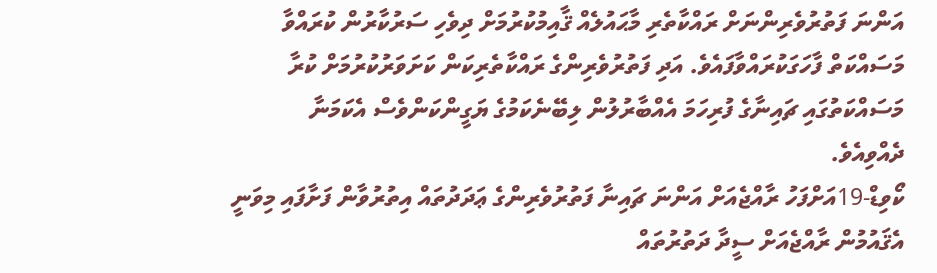އަންނަ ފަތުރުވެރިންނަށް ރައްކާތެރި މާޙައުލެއް ޤާއިމުކުރުމަށް ދިވެހި ސަރުކާރުން ކުރައްވާ މަސައްކަތް ފާހަގަކުރައްވާފައެވެ. އަދި ފަތުރުވެރިންގެ ރައްކާތެރިކަން ކަށަވަރުކުރުމަށް ކުރާ މަސައްކަތުގައި ޗައިނާގެ ފުރިހަމަ އެއްބާރުލުން ލިބޭނެކަމުގެ ޔަގީންކަންވެސް އެކަމަނާ ދެއްވިއެވެ.
ކޯވިޑް-19އަށްފަހު ރާއްޖެއަށް އަންނަ ޗައިނާ ފަތުރުވެރިންގެ ޢަދަދުތައް އިތުރުވާން ފަށާފައި މިވަނީ އެޤައުމުން ރާއްޖެއަށް ސީދާ ދަތުރުތައް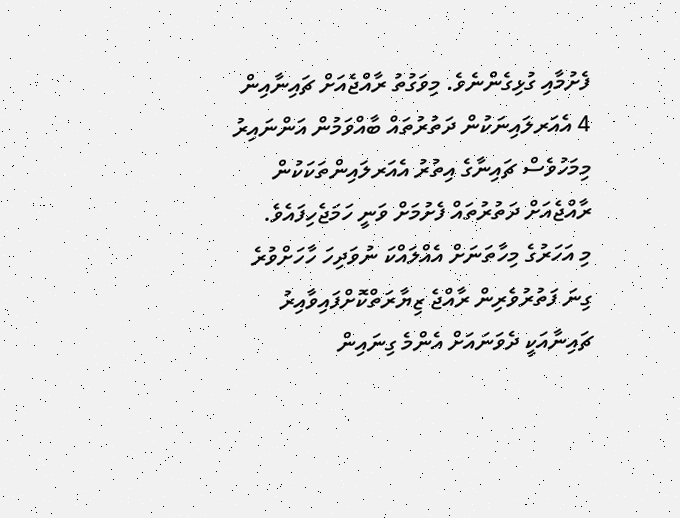ފެށުމާއި ގުޅިގެންނެވެ. މިވަގުތު ރާއްޖެއަށް ޗައިނާއިން 4 އެއަރލައިނަކުން ދަތުރުތައް ބާއްވަމުން އަންނައިރު މިމަހުވެސް ޗައިނާގެ އިތުރު އެއަރލައިންތަކަކުން ރާއްޖެއަށް ދަތުރުތައް ފެށުމަށް ވަނީ ހަމަޖެހިފައެވެ.
މި އަހަރުގެ މިހާތަނަށް އެއްލައްކަ ނުވަދިހަ ހާހަށްވުރެ ގިނަ ފަތުރުވެރިން ރާއްޖެ ޒިޔާރަތްކޮށްފައިވާއިރު ޗައިނާއަކީ ދެވަނައަށް އެންމެ ގިނައިން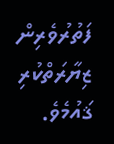ފަތުރުވެރިން ޒިޔާރަތްކުރި ޤައުމެވެ.